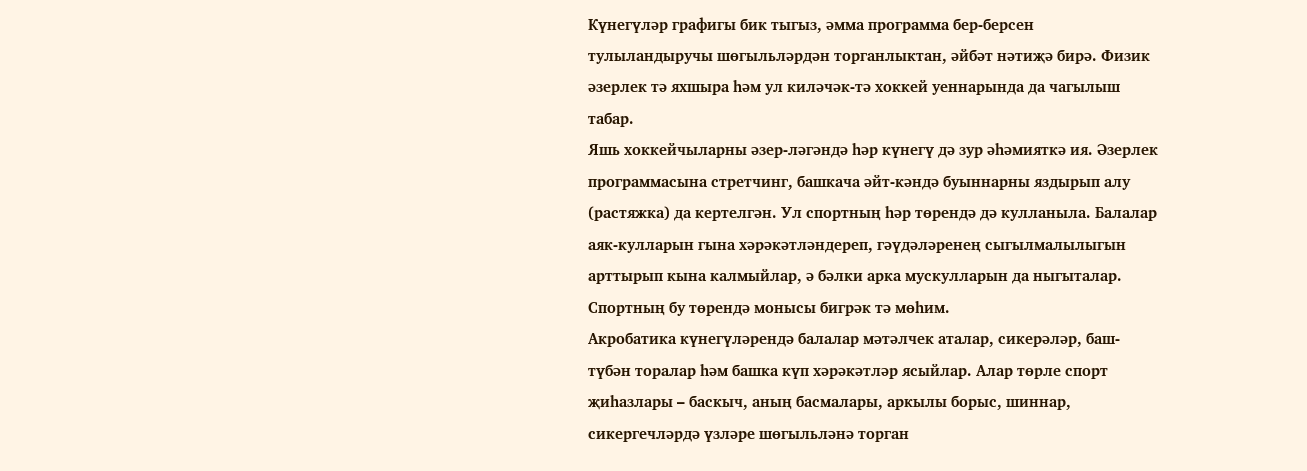Күнегүләр графигы бик тыгыз, әмма программа бер-берсен тулыландыручы шөгыльләрдән торганлыктан, әйбәт нәтиҗә бирә. Физик әзерлек тә яхшыра һәм ул киләчәк-тә хоккей уеннарында да чагылыш табар.
Яшь хоккейчыларны әзер-ләгәндә һәр күнегү дә зур әһәмияткә ия. Әзерлек программасына стретчинг, башкача әйт-кәндә буыннарны яздырып алу (растяжка) да кертелгән. Ул спортның һәр төрендә дә кулланыла. Балалар аяк-кулларын гына хәрәкәтләндереп, гәүдәләренең сыгылмалылыгын арттырып кына калмыйлар, ә бәлки арка мускулларын да ныгыталар. Спортның бу төрендә монысы бигрәк тә мөһим.
Акробатика күнегүләрендә балалар мәтәлчек аталар, сикерәләр, баш-түбән торалар һәм башка күп хәрәкәтләр ясыйлар. Алар төрле спорт җиһазлары – баскыч, аның басмалары, аркылы борыс, шиннар, сикергечләрдә үзләре шөгыльләнә торган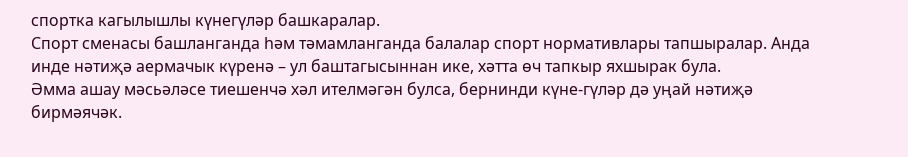спортка кагылышлы күнегүләр башкаралар.
Спорт сменасы башланганда һәм тәмамланганда балалар спорт нормативлары тапшыралар. Анда инде нәтиҗә аермачык күренә – ул баштагысыннан ике, хәтта өч тапкыр яхшырак була.
Әмма ашау мәсьәләсе тиешенчә хәл ителмәгән булса, бернинди күне-гүләр дә уңай нәтиҗә бирмәячәк.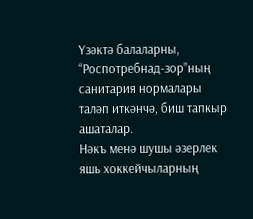Үзәктә балаларны, “Роспотребнад-зор”ның санитария нормалары таләп иткәнчә, биш тапкыр ашаталар.
Нәкъ менә шушы әзерлек яшь хоккейчыларның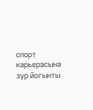спорт карьерасына зур йогынты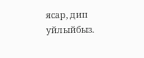ясар, дип уйлыйбыз.